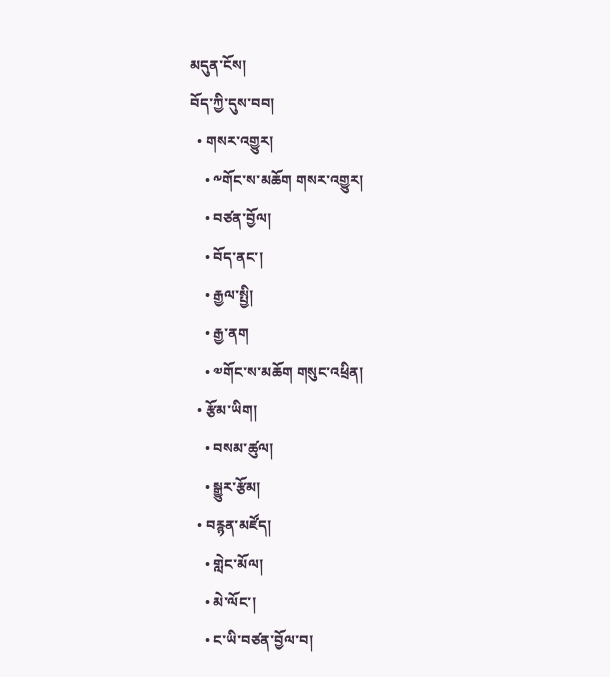མདུན་ངོས།
བོད་ཀྱི་དུས་བབ།
  • གསར་འགྱུར།
    • ༸གོང་ས་མཆོག གསར་འགྱུར།
    • བཙན་བྱོལ།
    • བོད་ནང་།
    • རྒྱལ་སྤྱི།
    • རྒྱ་ནག
    • ༧གོང་ས་མཆོག གསུང་འཕྲིན།
  • རྩོམ་ཡིག།
    • བསམ་ཚུལ།
    • སྒྱུར་རྩོམ།
  • བརྙན་མཛོད།
    • གླེང་མོལ།
    • མེ་ལོང་།
    • ང་ཡི་བཙན་བྱོལ་བ།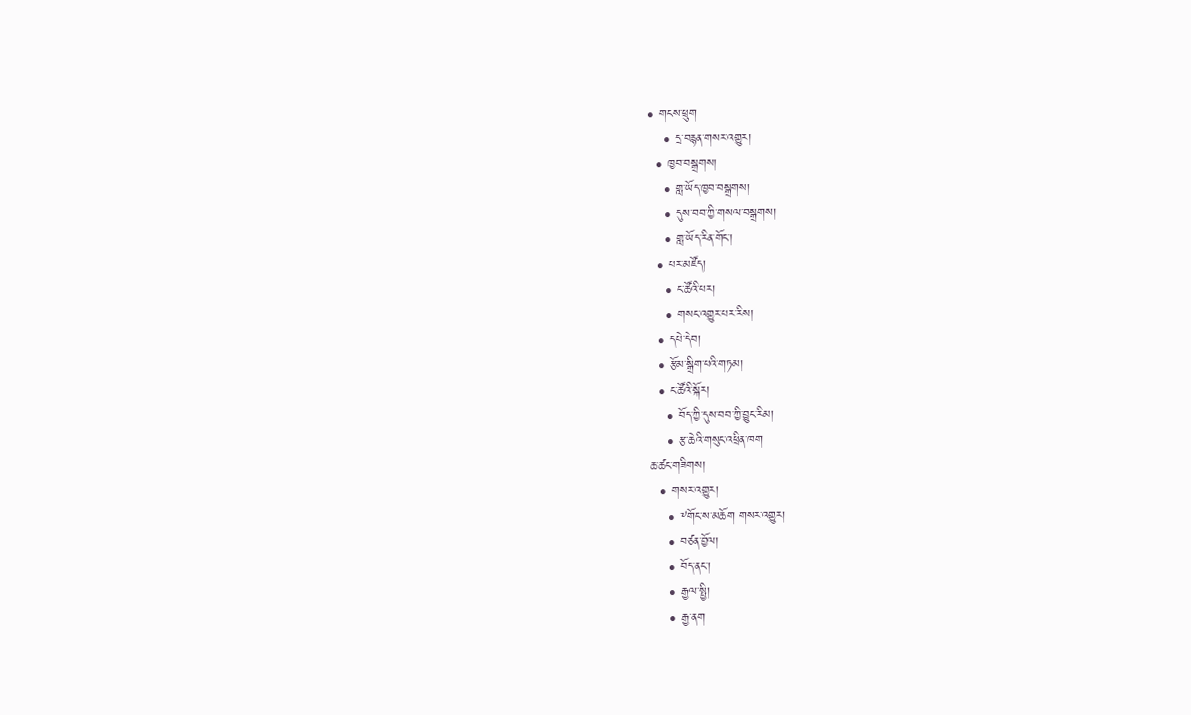• གངས་ཕྲུག
    • དྲ་བརྙན་གསར་འགྱུར།
  • ཁྱབ་བསྒྲགས།
    • གླ་ཡོད་ཁྱབ་བསྒྲགས།
    • དུས་བབ་ཀྱི་གསལ་བསྒྲགས།
    • གླ་ཡོད་རིན་གོང་།
  • པར་མཛོད།
    • ང་ཚོའི་པར།
    • གསང་འགྱུར་པར་རིས།
  • དཔེ་དེབ།
  • རྩོམ་སྒྲིག་པའི་གཏམ།
  • ང་ཚོའི་སྐོར།
    • བོད་ཀྱི་དུས་བབ་ཀྱི་བྱུང་རིམ།
    • རྩ་ཆེའི་གསུང་འཕྲིན་ཁག
ཆ་ཚང་གཟིགས།
  • གསར་འགྱུར།
    • ༸གོང་ས་མཆོག གསར་འགྱུར།
    • བཙན་བྱོལ།
    • བོད་ནང་།
    • རྒྱལ་སྤྱི།
    • རྒྱ་ནག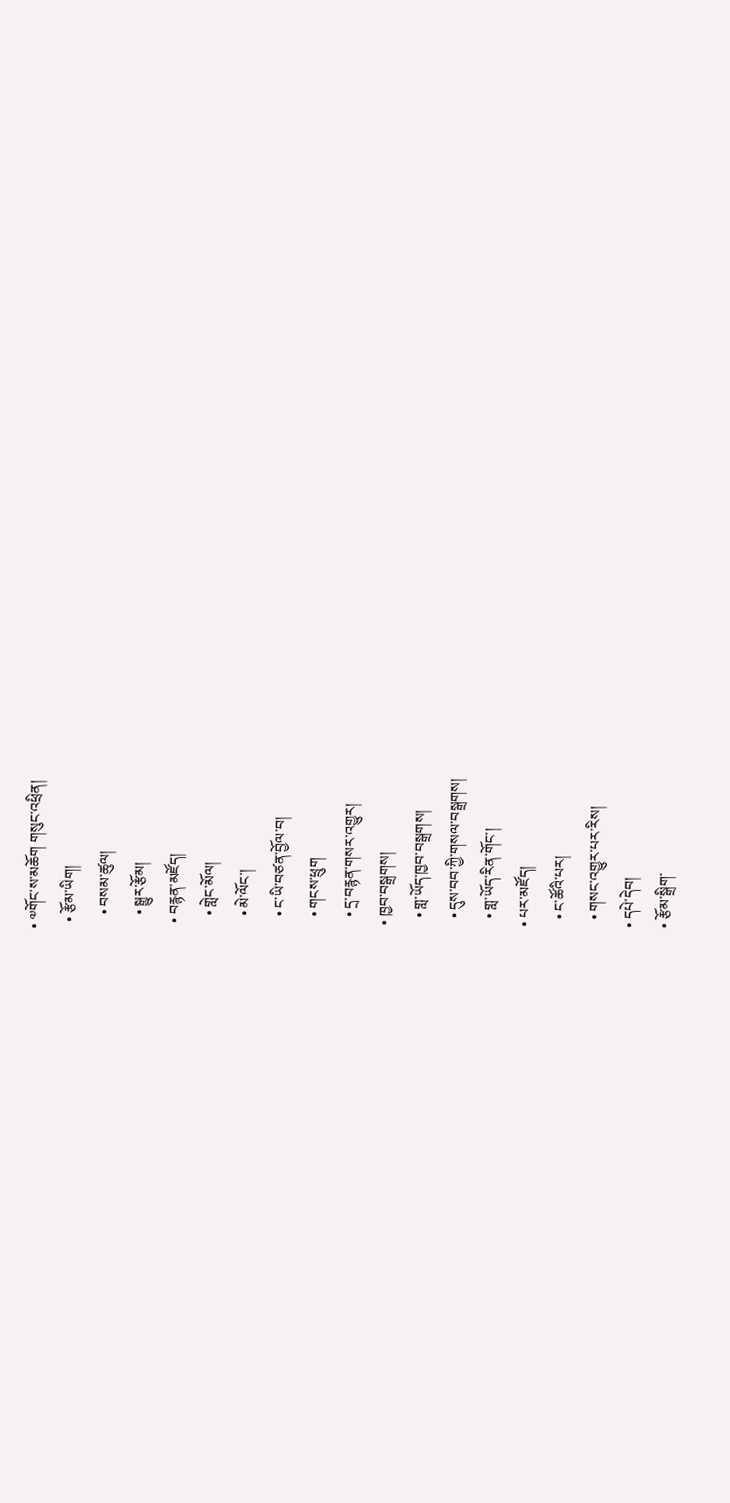• ༧གོང་ས་མཆོག གསུང་འཕྲིན།
  • རྩོམ་ཡིག།
    • བསམ་ཚུལ།
    • སྒྱུར་རྩོམ།
  • བརྙན་མཛོད།
    • གླེང་མོལ།
    • མེ་ལོང་།
    • ང་ཡི་བཙན་བྱོལ་བ།
    • གངས་ཕྲུག
    • དྲ་བརྙན་གསར་འགྱུར།
  • ཁྱབ་བསྒྲགས།
    • གླ་ཡོད་ཁྱབ་བསྒྲགས།
    • དུས་བབ་ཀྱི་གསལ་བསྒྲགས།
    • གླ་ཡོད་རིན་གོང་།
  • པར་མཛོད།
    • ང་ཚོའི་པར།
    • གསང་འགྱུར་པར་རིས།
  • དཔེ་དེབ།
  • རྩོམ་སྒྲིག་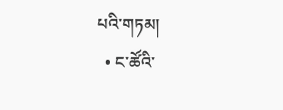པའི་གཏམ།
  • ང་ཚོའི་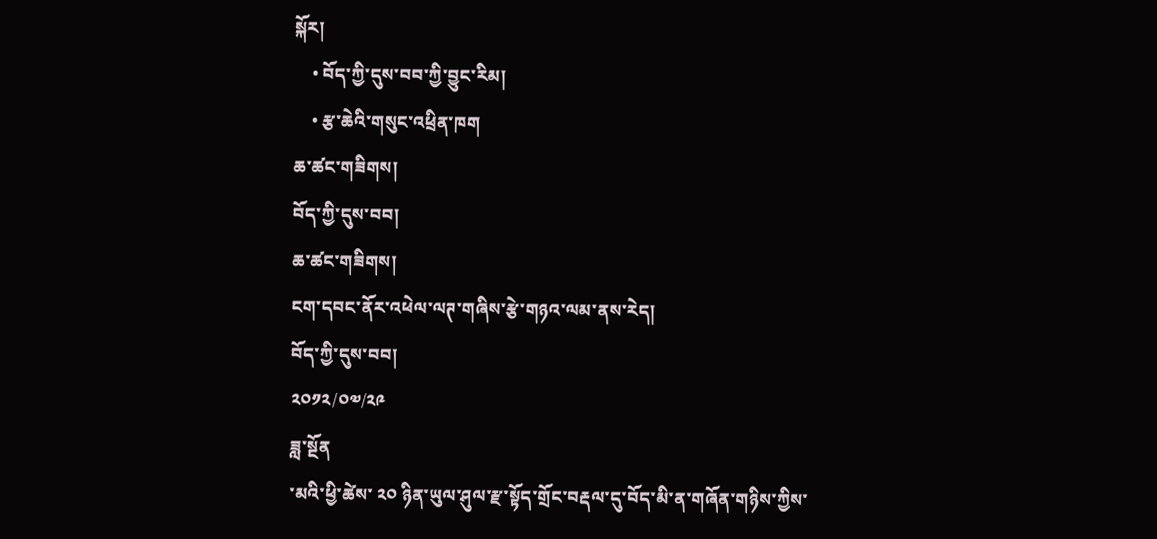སྐོར།
    • བོད་ཀྱི་དུས་བབ་ཀྱི་བྱུང་རིམ།
    • རྩ་ཆེའི་གསུང་འཕྲིན་ཁག
ཆ་ཚང་གཟིགས།
བོད་ཀྱི་དུས་བབ།
ཆ་ཚང་གཟིགས།
ངག་དབང་ནོར་འཕེལ་ལཊ་གཞིས་རྩེ་གཉའ་ལམ་ནས་རེད།
བོད་ཀྱི་དུས་བབ།
༢༠༡༢/༠༧/༢༩
ཟླ་སྔོན
་མའི་ཕྱི་ཚེས་ ༢༠ ཉིན་ཡུལ་ཤུལ་རྫ་སྟོད་གྲོང་བརྡལ་དུ་བོད་མི་ན་གཞོན་གཉིས་ཀྱིས་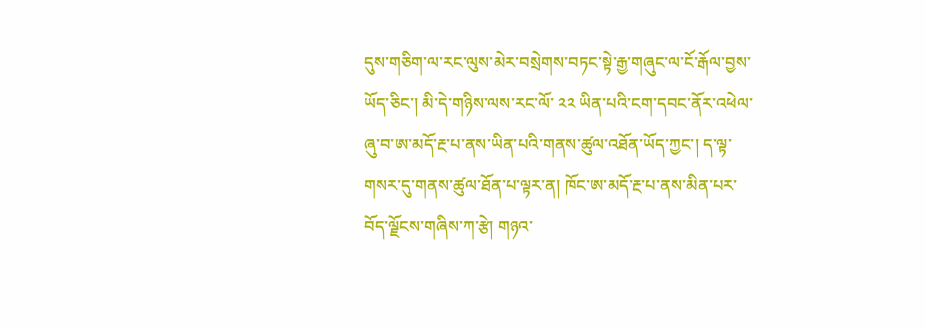དུས་གཅིག་ལ་རང་ལུས་མེར་བསྲེགས་བཏང་སྟེ་རྒྱ་གཞུང་ལ་ངོ་རྒོལ་བྱས་ཡོད་ཅིང་། མི་དེ་གཉིས་ལས་རང་ལོ་ ༢༢ ཡིན་པའི་ངག་དབང་ནོར་འཕེལ་ཞུ་བ་ཨ་མདོ་རྔ་པ་ནས་ཡིན་པའི་གནས་ཚུལ་འཐོན་ཡོད་ཀྱང་། ད་ལྟ་གསར་དུ་གནས་ཚུལ་ཐོན་པ་ལྟར་ན། ཁོང་ཨ་མདོ་རྔ་པ་ནས་མིན་པར་བོད་ལྗོངས་གཞིས་ཀ་རྩེ། གཉའ་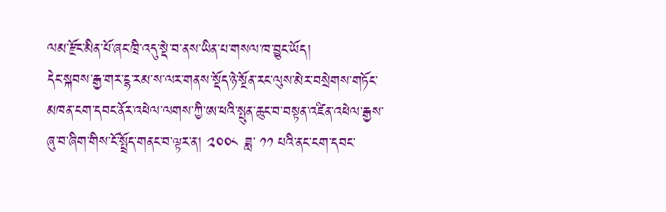ལམ་རྫོང་མིན་པོ་ཞང་ཁྲི་འདུ་སྡེ་བ་ནས་ཡིན་པ་གསལ་ཁ་བྱུང་ཡོད།
དེང་སྐབས་རྒྱ་གར་ངྷ་རམ་ས་ལར་གནས་སྡོད་ཉེ་སྔོན་རང་ལུས་མེར་བསྲེགས་གཏོང་མཁན་ངག་དབང་ནོར་འཕེལ་ལགས་ཀྱི་ཨ་ཕའི་སྤུན་ཆུང་བ་བསྟན་འཛིན་འཕེལ་རྒྱས་ཞུ་བ་ཞིག་གིས་ངོ་སྤྲོད་གནང་བ་ལྟར་ན། ༢༠༠༨ ཟླ་ ༡༡ པའི་ནང་ངག་དབང་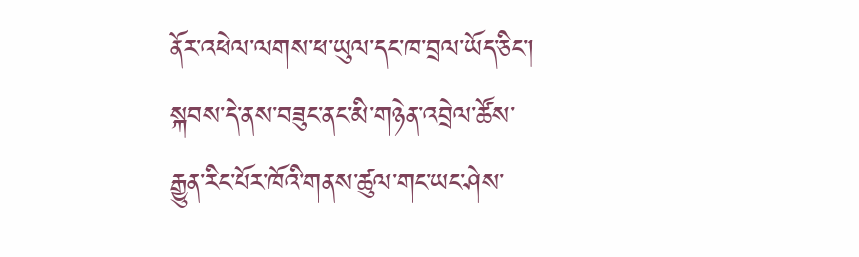ནོར་འཕེལ་ལགས་ཕ་ཡུལ་དང་ཁ་བྲལ་ཡོད་ཅིང་། སྐབས་དེ་ནས་བཟུང་ནང་མི་གཉེན་འབྲེལ་ཚོས་རྒྱུན་རིང་པོར་ཁོའི་གནས་ཚུལ་གང་ཡང་ཤེས་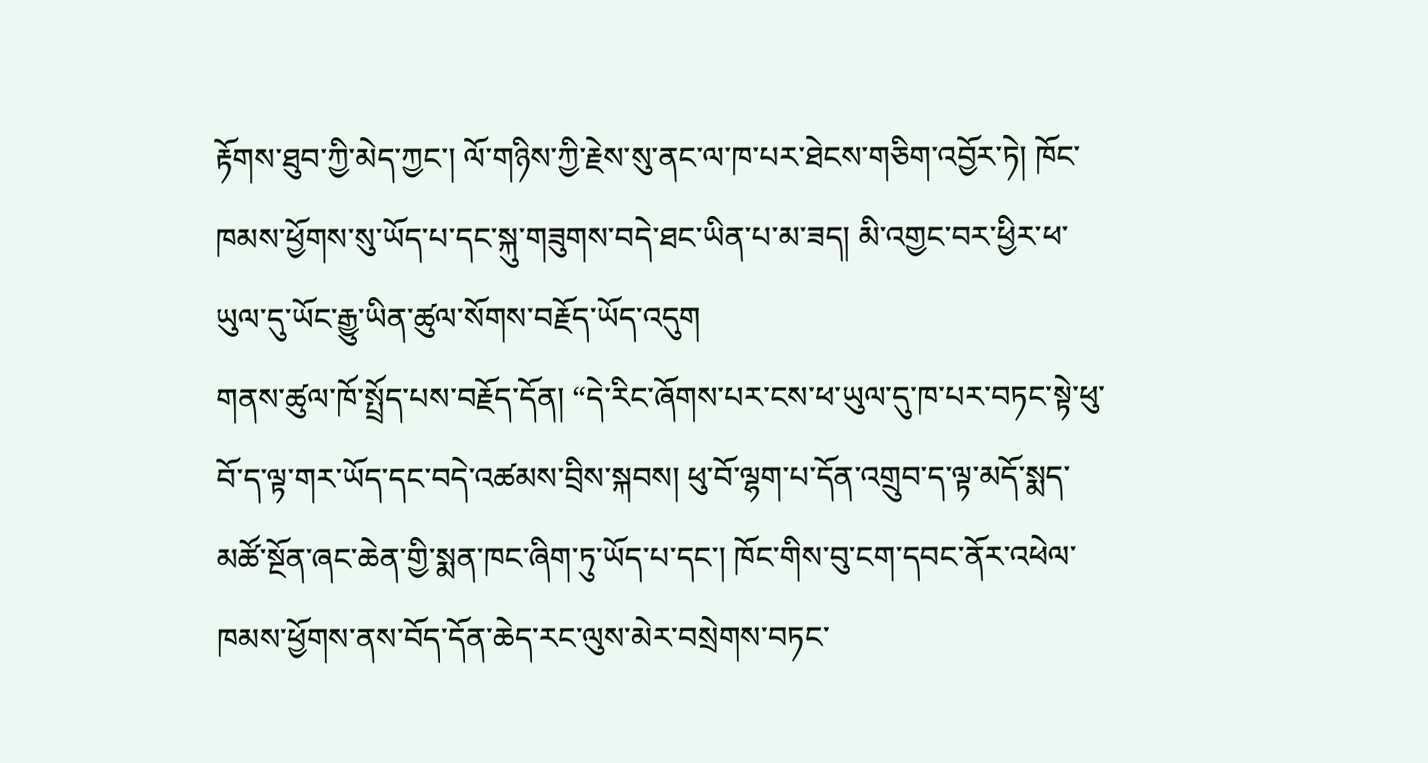རྟོགས་ཐུབ་ཀྱི་མེད་ཀྱང་། ལོ་གཉིས་ཀྱི་རྗེས་སུ་ནང་ལ་ཁ་པར་ཐེངས་གཅིག་འབྱོར་ཏེ། ཁོང་ཁམས་ཕྱོགས་སུ་ཡོད་པ་དང་སྐུ་གཟུགས་བདེ་ཐང་ཡིན་པ་མ་ཟད། མི་འགྱང་བར་ཕྱིར་ཕ་ཡུལ་དུ་ཡོང་རྒྱུ་ཡིན་ཚུལ་སོགས་བརྗོད་ཡོད་འདུག
གནས་ཚུལ་ཁོ་སྤྲོད་པས་བརྗོད་དོན། “དེ་རིང་ཞོགས་པར་ངས་ཕ་ཡུལ་དུ་ཁ་པར་བཏང་སྟེ་ཕུ་བོ་ད་ལྟ་གར་ཡོད་དང་བདེ་འཚམས་བྲིས་སྐབས། ཕུ་བོ་ལྷག་པ་དོན་འགྲུབ་ད་ལྟ་མདོ་སྨད་མཚོ་སྔོན་ཞང་ཆེན་གྱི་སྨན་ཁང་ཞིག་ཏུ་ཡོད་པ་དང་། ཁོང་གིས་བུ་ངག་དབང་ནོར་འཕེལ་ཁམས་ཕྱོགས་ནས་བོད་དོན་ཆེད་རང་ལུས་མེར་བསྲེགས་བཏང་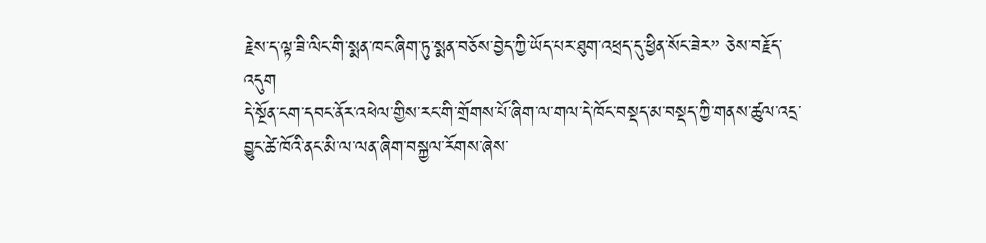རྗེས་ད་ལྟ་ཟི་ལིང་གི་སྨན་ཁང་ཞིག་ཏུ་སྨན་བཅོས་བྱེད་ཀྱི་ཡོད་པར་ཐུག་འཕྲད་དུ་ཕྱིན་སོང་ཟེར” ཅེས་བརྗོད་འདུག
དེ་སྔོན་ངག་དབང་ནོར་འཕེལ་གྱིས་རང་གི་གྲོགས་པོ་ཞིག་ལ་གལ་དེ་ཁོང་བསྡད་མ་བསྡད་ཀྱི་གནས་ཚུལ་འདྲ་བྱུང་ཚེ་ཁོའི་ནང་མི་ལ་ལན་ཞིག་བསྐྱལ་རོགས་ཞེས་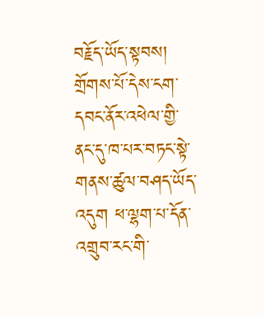བརྗོད་ཡོད་སྟབས། གྲོགས་པོ་དེས་ངག་དབང་ནོར་འཕེལ་གྱི་ནང་དུ་ཁ་པར་བཏང་སྟེ་གནས་ཚུལ་བཤད་ཡོད་འདུག ཕ་ལྷག་པ་དོན་འགྲུབ་རང་གི་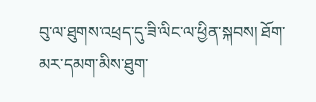བུ་ལ་ཐུགས་འཕྲད་དུ་ཟི་ལིང་ལ་ཕྱིན་སྐབས། ཐོག་མར་དམག་མིས་ཐུག་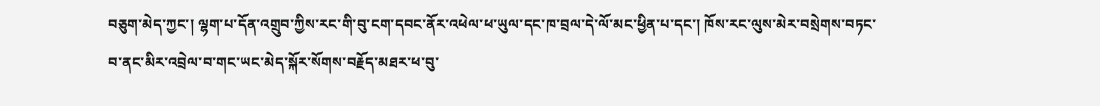བཅུག་མེད་ཀྱང་། ལྷག་པ་དོན་འགྲུབ་ཀྱིས་རང་གི་བུ་ངག་དབང་ནོར་འཕེལ་ཕ་ཡུལ་དང་ཁ་བྲལ་དེ་ལོ་མང་ཕྱིན་པ་དང་། ཁོས་རང་ལུས་མེར་བསྲེགས་བཏང་བ་ནང་མིར་འབྲེལ་བ་གང་ཡང་མེད་སྐོར་སོགས་བརྗོད་མཐར་ཕ་བུ་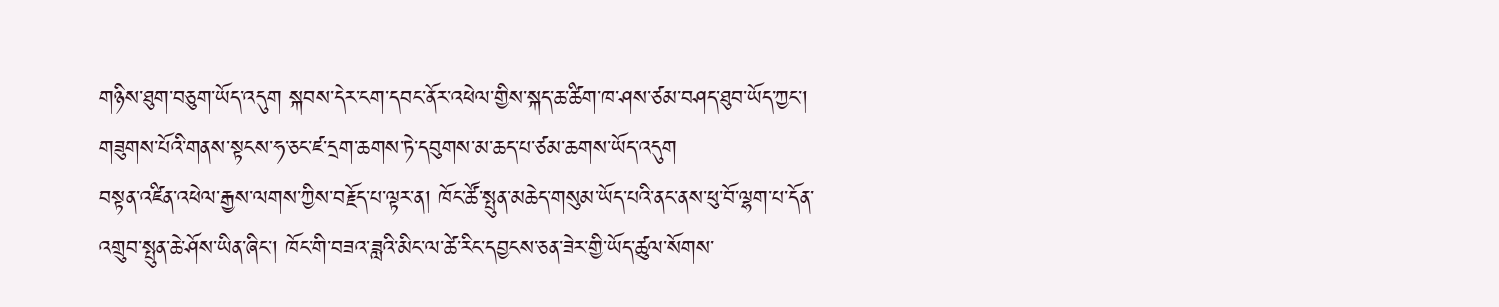གཉིས་ཐུག་བཅུག་ཡོད་འདུག སྐབས་དེར་ངག་དབང་ནོར་འཕེལ་གྱིས་སྐད་ཆ་ཚིག་ཁ་ཤས་ཙམ་བཤད་ཐུབ་ཡོད་ཀྱང་། གཟུགས་པོའི་གནས་སྟངས་ཧ་ཅང་ཛ་དྲག་ཆགས་ཏེ་དབུགས་མ་ཆད་པ་ཙམ་ཆགས་ཡོད་འདུག
བསྟན་འཛིན་འཕེལ་རྒྱས་ལགས་ཀྱིས་བརྗོད་པ་ལྟར་ན། ཁོང་ཚོ་སྤུན་མཆེད་གསུམ་ཡོད་པའི་ནང་ནས་ཕུ་བོ་ལྷག་པ་དོན་འགྲུབ་སྤུན་ཆེ་ཤོས་ཡིན་ཞིང་། ཁོང་གི་བཟའ་ཟླའི་མིང་ལ་ཚེ་རིང་དབྱངས་ཅན་ཟེར་གྱི་ཡོད་ཚུལ་སོགས་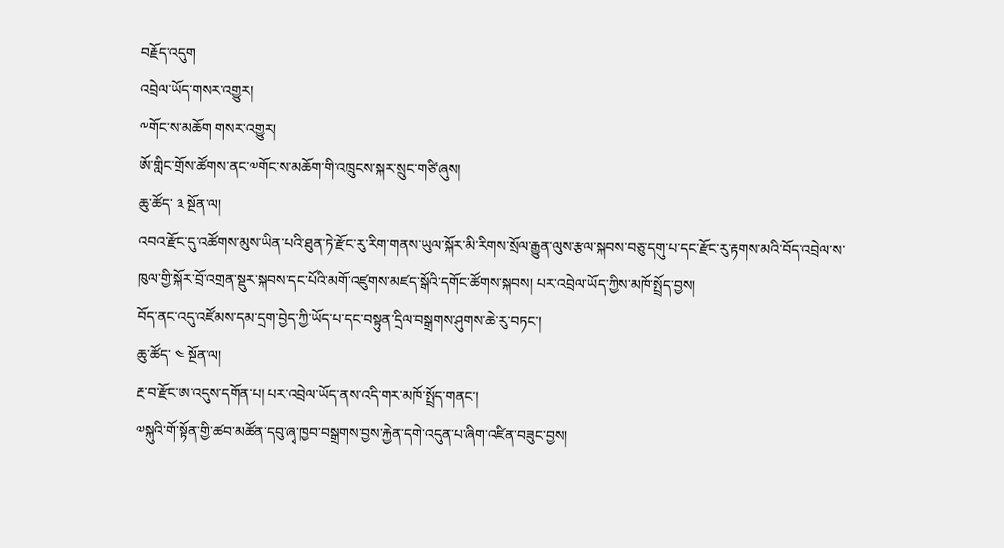བརྗོད་འདུག
འབྲེལ་ཡོད་གསར་འགྱུར།
༸གོང་ས་མཆོག གསར་འགྱུར།
ཨོ་གླིང་གྲོས་ཚོགས་ནང་༧གོང་ས་མཆོག་གི་འཁྲུངས་སྐར་སྲུང་གཙི་ཞུས།
ཆུ་ཚོད་ ༣ སྔོན་ལ།
འབའ་རྫོང་དུ་འཚོགས་མུས་ཡིན་པའི་ཐུན་ཏེ་རྫོང་རུ་རིག་གནས་ཡུལ་སྐོར་མི་རིགས་སྲོལ་རྒྱུན་ལུས་རྩལ་སྐབས་བཅུ་དགུ་པ་དང་རྫོང་རུ་རྟགས་མའི་བོད་འབྲེལ་ས་ཁུལ་གྱི་སྐོར་བྲོ་འགྲན་སྡུར་སྐབས་དང་པོའི་མགོ་འཛུགས་མཛད་སྒོའི་དགོང་ཚོགས་སྐབས། པར་འབྲེལ་ཡོད་ཀྱིས་མཁོ་སྤྲོད་བྱས།
བོད་ནང་འདུ་འཛོམས་དམ་དྲག་བྱེད་ཀྱི་ཡོད་པ་དང་བསྟུན་དྲིལ་བསྒྲགས་ཤུགས་ཆེ་རུ་བཏང་།
ཆུ་ཚོད་ ༤ སྔོན་ལ།
རྔ་བ་རྫོང་ཨ་འདུས་དགོན་པ། པར་འབྲེལ་ཡོད་ནས་འདི་གར་མཁོ་སྤྲོད་གནང་།
༧སྐུའི་གོ་སྟོན་གྱི་ཚབ་མཚོན་དབུ་ཞྭ་ཁྱབ་བསྒྲགས་བྱས་རྐྱེན་དགེ་འདུན་པ་ཞིག་འཛིན་བཟུང་བྱས།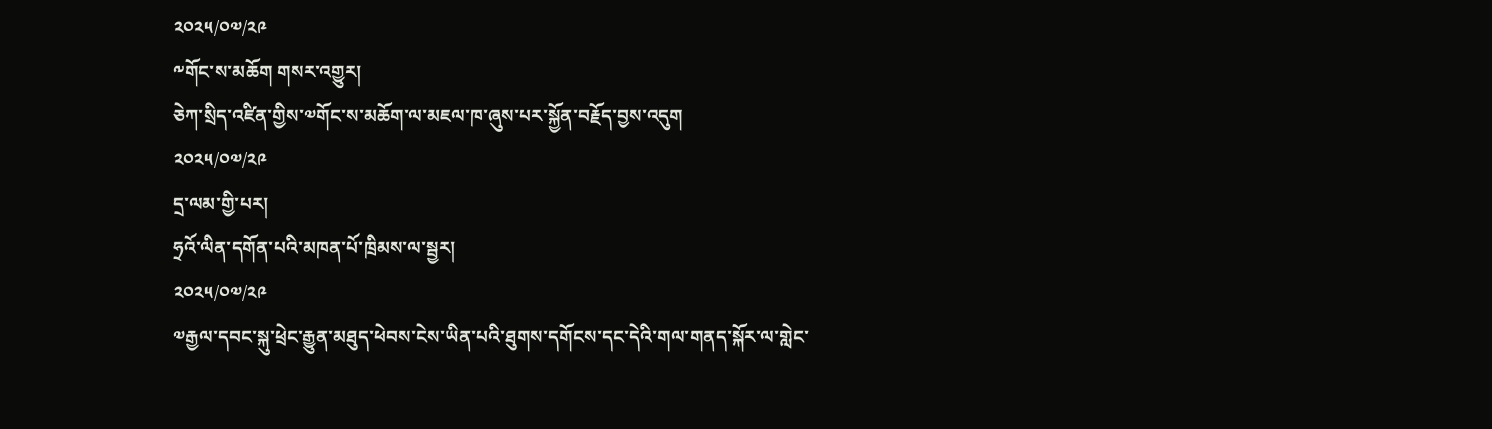༢༠༢༥/༠༧/༢༩
༸གོང་ས་མཆོག གསར་འགྱུར།
ཅེཀ་སྲིད་འཛིན་གྱིས་༧གོང་ས་མཆོག་ལ་མཇལ་ཁ་ཞུས་པར་སྐྱོན་བརྗོད་བྱས་འདུག
༢༠༢༥/༠༧/༢༩
དྲ་ལམ་གྱི་པར།
ཧྲའོ་ལིན་དགོན་པའི་མཁན་པོ་ཁྲིམས་ལ་སྦྱར།
༢༠༢༥/༠༧/༢༩
༧རྒྱལ་དབང་སྐུ་ཕྲེང་རྒྱུན་མཐུད་ཕེབས་ངེས་ཡིན་པའི་ཐུགས་དགོངས་དང་དེའི་གལ་གནད་སྐོར་ལ་གླེང་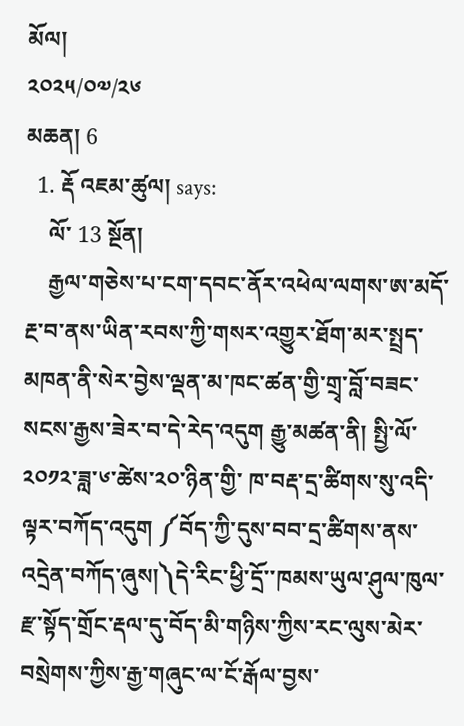མོལ།
༢༠༢༥/༠༧/༢༦
མཆན། 6
  1. རྡོ འཇམ་ཚུལ། says:
    ལོ་ 13 སྔོན།
    རྒྱལ་གཅེས་པ་ངག་དབང་ནོར་འཕེལ་ལགས་ཨ་མདོ་རྔ་བ་ནས་ཡིན་རབས་ཀྱི་གསར་འགྱུར་ཐོག་མར་སྤྲད་མཁན་ནི་སེར་བྱེས་ལྡན་མ་ཁང་ཚན་གྱི་གྲྭ་བློ་བཟང་སངས་རྒྱས་ཟེར་བ་དེ་རེད་འདུག རྒྱུ་མཚན་ནི། སྤྱི་ལོ་༢༠༡༢་ཟླ་༦་ཚེས་༢༠་ཉིན་གྱི་ ཁ་བརྡ་དྲ་ཚིགས་སུ་འདི་ལྟར་བཀོད་འདུག ༼བོད་ཀྱི་དུས་བབ་དྲ་ཚིགས་ནས་འདྲེན་བཀོད་ཞུས།༽དེ་རིང་ཕྱི་དྲོ་་ཁམས་ཡུལ་ཤུལ་ཁུལ་རྫ་སྟོད་གྲོང་རྡལ་དུ་བོད་མི་གཉིས་ཀྱིས་རང་ལུས་མེར་བསྲེགས་ཀྱིས་རྒྱ་གཞུང་ལ་ངོ་རྒོལ་བྱས་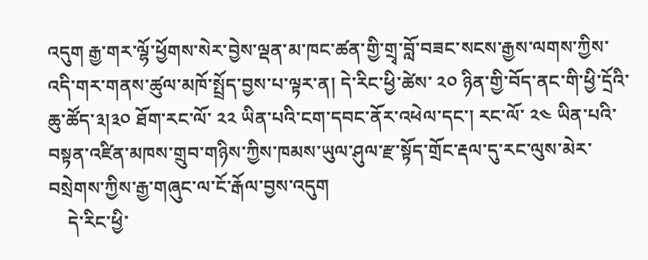འདུག རྒྱ་གར་ལྷོ་ཕྱོགས་སེར་བྱེས་ལྡན་མ་ཁང་ཚན་གྱི་གྲྭ་བློ་བཟང་སངས་རྒྱས་ལགས་ཀྱིས་འདི་གར་གནས་ཚུལ་མཁོ་སྤྲོད་བྱས་པ་ལྟར་ན། དེ་རིང་ཕྱི་ཚེས་ ༢༠ ཉིན་གྱི་བོད་ནང་གི་ཕྱི་དྲོའི་ཆུ་ཚོད་༣།༣༠ ཐོག་རང་ལོ་ ༢༢ ཡིན་པའི་ངག་དབང་ནོར་འཕེལ་དང་། རང་ལོ་ ༢༤ ཡིན་པའི་བསྟན་འཛིན་མཁས་གྲུབ་གཉིས་ཀྱིས་ཁམས་ཡུལ་ཤུལ་རྫ་སྟོད་གྲོང་རྡལ་དུ་རང་ལུས་མེར་བསྲེགས་ཀྱིས་རྒྱ་གཞུང་ལ་ངོ་རྒོལ་བྱས་འདུག
    དེ་རིང་ཕྱི་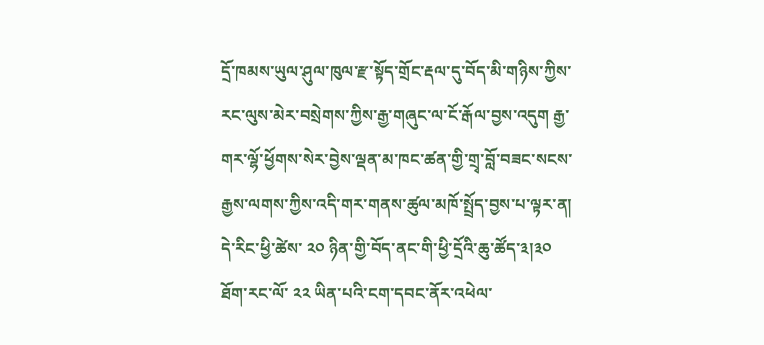དྲོ་ཁམས་ཡུལ་ཤུལ་ཁུལ་རྫ་སྟོད་གྲོང་རྡལ་དུ་བོད་མི་གཉིས་ཀྱིས་རང་ལུས་མེར་བསྲེགས་ཀྱིས་རྒྱ་གཞུང་ལ་ངོ་རྒོལ་བྱས་འདུག རྒྱ་གར་ལྷོ་ཕྱོགས་སེར་བྱེས་ལྡན་མ་ཁང་ཚན་གྱི་གྲྭ་བློ་བཟང་སངས་རྒྱས་ལགས་ཀྱིས་འདི་གར་གནས་ཚུལ་མཁོ་སྤྲོད་བྱས་པ་ལྟར་ན། དེ་རིང་ཕྱི་ཚེས་ ༢༠ ཉིན་གྱི་བོད་ནང་གི་ཕྱི་དྲོའི་ཆུ་ཚོད་༣།༣༠ ཐོག་རང་ལོ་ ༢༢ ཡིན་པའི་ངག་དབང་ནོར་འཕེལ་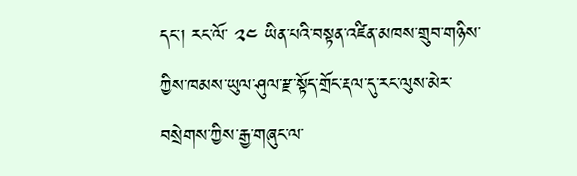དང་། རང་ལོ་ ༢༤ ཡིན་པའི་བསྟན་འཛིན་མཁས་གྲུབ་གཉིས་ཀྱིས་ཁམས་ཡུལ་ཤུལ་རྫ་སྟོད་གྲོང་རྡལ་དུ་རང་ལུས་མེར་བསྲེགས་ཀྱིས་རྒྱ་གཞུང་ལ་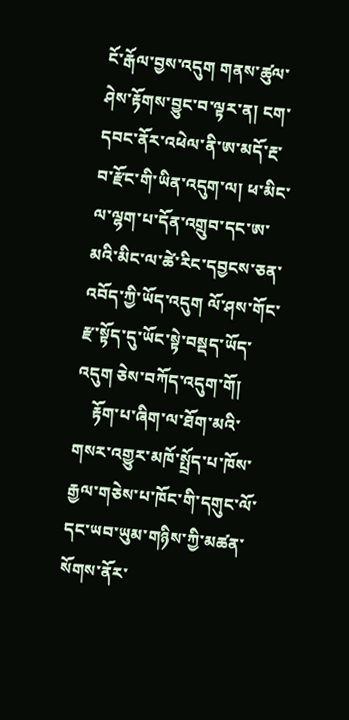ངོ་རྒོལ་བྱས་འདུག གནས་ཚུལ་ཤེས་རྟོགས་བྱུང་བ་ལྟར་ན། ངག་དབང་ནོར་འཕེལ་ནི་ཨ་མདོ་རྔ་བ་རྫོང་གི་ཡིན་འདུག་ལ། ཕ་མིང་ལ་ལྷག་པ་དོན་འགྲུབ་དང་ཨ་མའི་མིང་ལ་ཚེ་རིང་དབྱངས་ཅན་འབོད་ཀྱི་ཡོད་འདུག ལོ་ཤས་གོང་རྫ་སྟོད་དུ་ཡོང་སྟེ་བསྡད་ཡོད་འདུག ཅེས་བཀོད་འདུག་གོ།
    རྟོག་པ་ཞིག་ལ་ཐོག་མའི་གསར་འགྱུར་མཁོ་སྤྲོད་པ་ཁོས་རྒྱལ་གཅེས་པ་ཁོང་གི་དགུང་ལོ་དང་ཡབ་ཡུམ་གཉིས་ཀྱི་མཚན་སོགས་ནོར་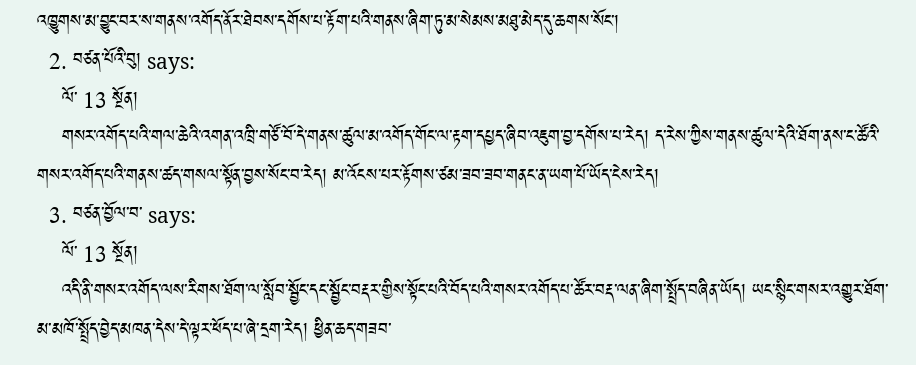འཁྱུགས་མ་བྱུང་བར་ས་གནས་འགོད་ནོར་ཐེབས་དགོས་པ་རྟོག་པའི་གནས་ཞིག་ཏུ་མ་སེམས་མཐུ་མེད་དུ་ཆགས་སོང་།
  2. བཙན་པོའི་བུ། says:
    ལོ་ 13 སྔོན།
    གསར་འགོད་པའི་གལ་ཆེའི་འགན་འཁྲི་གཙོ་བོ་དེ་གནས་ཚུལ་མ་འགོད་གོང་ལ་རྟག་དཔྱད་ཞིབ་འཇུག་བྱ་དགོས་པ་རེད། ད་རེས་ཀྱིས་གནས་ཚུལ་དེའི་ཐོག་ནས་ང་ཚོའི་གསར་འགོད་པའི་གནས་ཚད་གསལ་སྟོན་བྱས་སོང་བ་རེད། མ་འོངས་པར་རྟོགས་ཙམ་ཟབ་ཟབ་གནང་ན་ཡག་པོ་ཡོད་ངེས་རེད།
  3. བཙན་བྱོལ་བ་ says:
    ལོ་ 13 སྔོན།
    འདི་ནི་གསར་འགོད་ལས་རིགས་ཐོག་ལ་སློབ་སྦྱོང་དང་སྦྱོང་བརྡར་གྱིས་སྟོང་པའི་བོད་པའི་གསར་འགོད་པ་ཚོར་བརྡ་ལན་ཞིག་སྤྲོད་བཞིན་ཡོད། ཡང་སྙིང་གསར་འགྱུར་ཐོག་མ་མཁོ་སྤྲོད་བྱེད་མཁན་དེས་དེ་ལྟར་ཕོད་པ་ཞེ་དྲག་རེད། ཕྱིན་ཆད་གཟབ་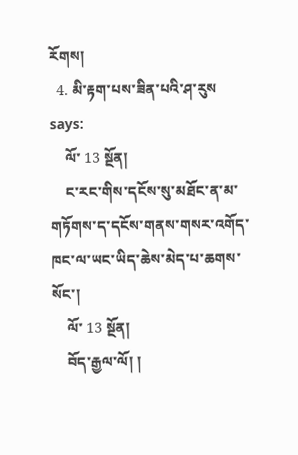རོགས།
  4. མི་རྟག་པས་ཟིན་པའི་ཤ་རུས says:
    ལོ་ 13 སྔོན།
    ང་རང་གིས་དངོས་སུ་མཐོང་ན་མ་གཏོགས་ད་དངོས་གནས་གསར་འགོད་ཁང་ལ་ཡང་ཡིད་ཆེས་མེད་པ་ཆགས་སོང་།
    ལོ་ 13 སྔོན།
    བོད་རྒྱལ་ལོ། །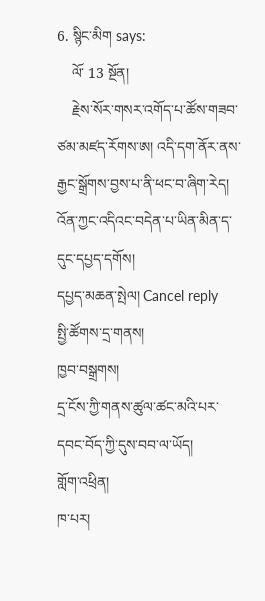6. སྙིང་མིག says:
    ལོ་ 13 སྔོན།
    རྗེས་སོར་གསར་འགོད་པ་ཚོས་གཟབ་ཙམ་མཛད་རོགས་ཨ། འདི་དག་ནོར་ནས་རྒྱང་སྒྲོགས་བྱས་པ་ནི་ཕང་བ་ཞིག་རེད། འོན་ཀྱང་འདིའང་བདེན་པ་ཡིན་མིན་ད་དུང་དཔྱད་དགོས།
དཔྱད་མཆན་སྤེལ། Cancel reply
སྤྱི་ཚོགས་དྲ་གནས།
ཁྱབ་བསྒྲགས།
དྲ་ངོས་ཀྱི་གནས་ཚུལ་ཚང་མའི་པར་དབང་བོད་ཀྱི་དུས་བབ་ལ་ཡོད།
གློག་འཕྲིན།
ཁ་པར།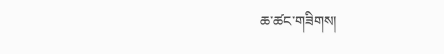ཆ་ཚང་གཟིགས།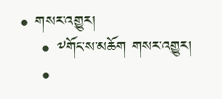• གསར་འགྱུར།
    • ༸གོང་ས་མཆོག གསར་འགྱུར།
    •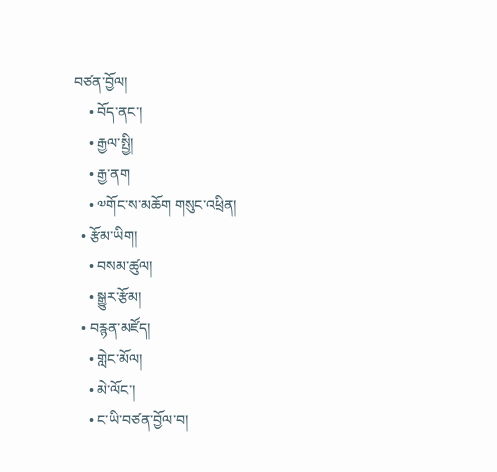བཙན་བྱོལ།
    • བོད་ནང་།
    • རྒྱལ་སྤྱི།
    • རྒྱ་ནག
    • ༧གོང་ས་མཆོག གསུང་འཕྲིན།
  • རྩོམ་ཡིག།
    • བསམ་ཚུལ།
    • སྒྱུར་རྩོམ།
  • བརྙན་མཛོད།
    • གླེང་མོལ།
    • མེ་ལོང་།
    • ང་ཡི་བཙན་བྱོལ་བ།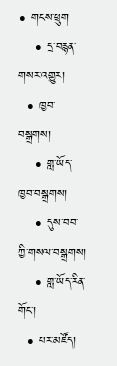• གངས་ཕྲུག
    • དྲ་བརྙན་གསར་འགྱུར།
  • ཁྱབ་བསྒྲགས།
    • གླ་ཡོད་ཁྱབ་བསྒྲགས།
    • དུས་བབ་ཀྱི་གསལ་བསྒྲགས།
    • གླ་ཡོད་རིན་གོང་།
  • པར་མཛོད།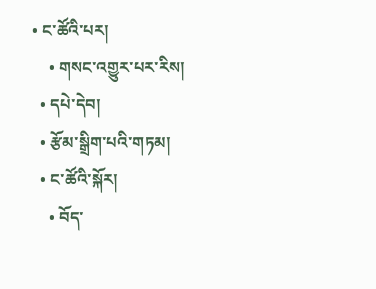• ང་ཚོའི་པར།
    • གསང་འགྱུར་པར་རིས།
  • དཔེ་དེབ།
  • རྩོམ་སྒྲིག་པའི་གཏམ།
  • ང་ཚོའི་སྐོར།
    • བོད་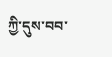ཀྱི་དུས་བབ་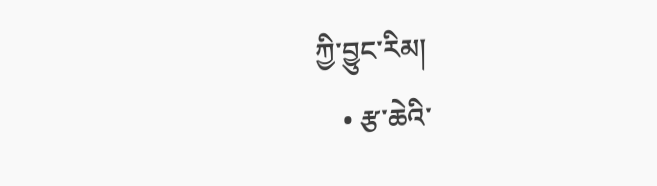ཀྱི་བྱུང་རིམ།
    • རྩ་ཆེའི་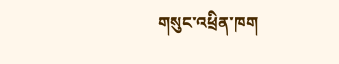གསུང་འཕྲིན་ཁག